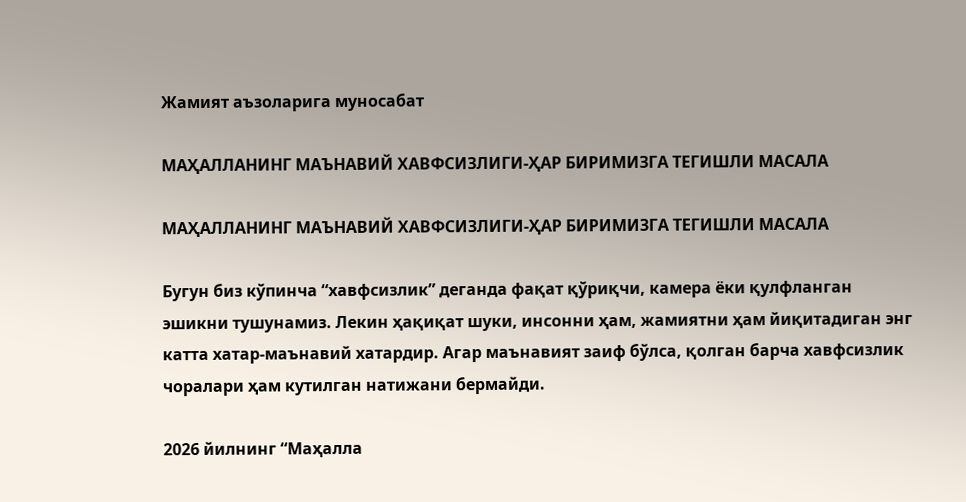Жамият аъзоларига муносабат

МАҲАЛЛАНИНГ МАЪНАВИЙ ХАВФСИЗЛИГИ-ҲАР БИРИМИЗГА ТЕГИШЛИ МАСАЛА

МАҲАЛЛАНИНГ МАЪНАВИЙ ХАВФСИЗЛИГИ-ҲАР БИРИМИЗГА ТЕГИШЛИ МАСАЛА

Бугун биз кўпинча “хавфсизлик” деганда фақат қўриқчи, камера ёки қулфланган эшикни тушунамиз. Лекин ҳақиқат шуки, инсонни ҳам, жамиятни ҳам йиқитадиган энг катта хатар-маънавий хатардир. Агар маънавият заиф бўлса, қолган барча хавфсизлик чоралари ҳам кутилган натижани бермайди.

2026 йилнинг “Маҳалла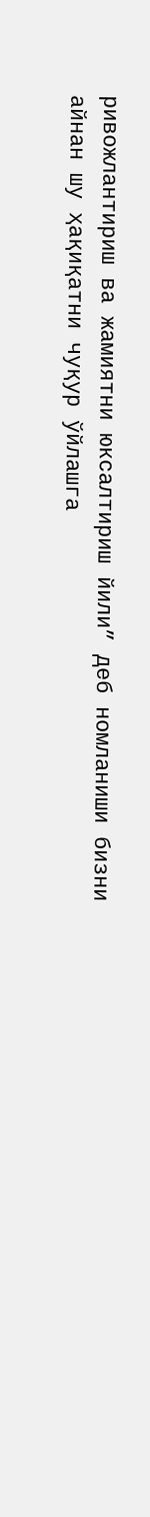ривожлантириш ва жамиятни юксалтириш йили” деб номланиши бизни айнан шу ҳақиқатни чуқур ўйлашга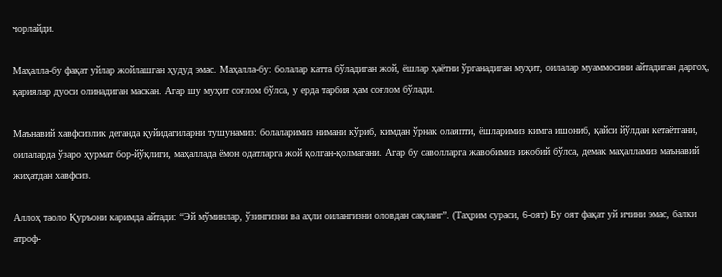чорлайди.

Маҳалла-бу фақат уйлар жойлашган ҳудуд эмас. Маҳалла-бу: болалар катта бўладиган жой, ёшлар ҳаётни ўрганадиган муҳит, оилалар муаммосини айтадиган даргоҳ, қариялар дуоси олинадиган маскан. Агар шу муҳит соғлом бўлса, у ерда тарбия ҳам соғлом бўлади.

Маънавий хавфсизлик деганда қуйидагиларни тушунамиз: болаларимиз нимани кўриб, кимдан ўрнак олаяпти, ёшларимиз кимга ишониб, қайси йўлдан кетаётгани, оилаларда ўзаро ҳурмат бор-йўқлиги, маҳаллада ёмон одатларга жой қолган-қолмагани. Агар бу саволларга жавобимиз ижобий бўлса, демак маҳалламиз маънавий жиҳатдан хавфсиз.

Аллоҳ таоло Қуръони каримда айтади: “Эй мўминлар, ўзингизни ва аҳли оилангизни оловдан сақланг”. (Таҳрим сураси, 6-оят) Бу оят фақат уй ичини эмас, балки атроф-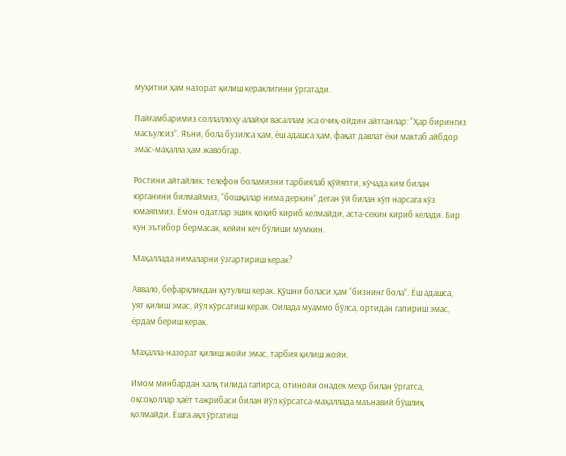муҳитни ҳам назорат қилиш кераклигини ўргатади.

Пайғамбаримиз соллаллоҳу алайҳи васаллам эса очиқ-ойдин айтганлар: “Ҳар бирингиз масъулсиз”. Яъни, бола бузилса ҳам, ёш адашса ҳам, фақат давлат ёки мактаб айбдор эмас-маҳалла ҳам жавобгар.

Ростини айтайлик: телефон боламизни тарбиялаб қўйяпти, кўчада ким билан юрганини билмаймиз, “бошқалар нима деркин” деган ўй билан кўп нарсага кўз юмаяпмиз. Ёмон одатлар эшик қоқиб кириб келмайди, аста-секин кириб келади. Бир кун эътибор бермасак, кейин кеч бўлиши мумкин.

Маҳаллада нималарни ўзгартириш керак?

Аввало, бефарқликдан қутулиш керак. Қўшни боласи ҳам “бизнинг бола”. Ёш адашса, уят қилиш эмас, йўл кўрсатиш керак. Оилада муаммо бўлса, ортидан гапириш эмас, ёрдам бериш керак.

Маҳалла-назорат қилиш жойи эмас, тарбия қилиш жойи.

Имом минбардан халқ тилида гапирса, отинойи онадек меҳр билан ўргатса, оқсоқоллар ҳаёт тажрибаси билан йўл кўрсатса-маҳаллада маънавий бўшлиқ қолмайди. Ёшга ақл ўргатиш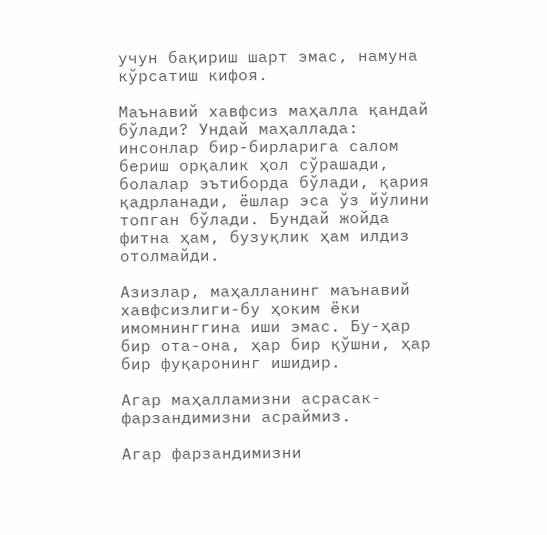учун бақириш шарт эмас, намуна кўрсатиш кифоя.

Маънавий хавфсиз маҳалла қандай бўлади? Ундай маҳаллада: инсонлар бир-бирларига салом бериш орқалик ҳол сўрашади, болалар эътиборда бўлади, қария қадрланади, ёшлар эса ўз йўлини топган бўлади. Бундай жойда фитна ҳам, бузуқлик ҳам илдиз отолмайди.

Азизлар, маҳалланинг маънавий хавфсизлиги-бу ҳоким ёки имомнинггина иши эмас. Бу-ҳар бир ота-она, ҳар бир қўшни, ҳар бир фуқаронинг ишидир.

Агар маҳалламизни асрасак-фарзандимизни асраймиз.

Агар фарзандимизни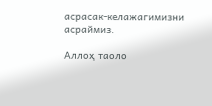асрасак-келажагимизни асраймиз.

Аллоҳ таоло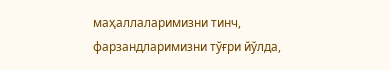маҳаллаларимизни тинч, фарзандларимизни тўғри йўлда,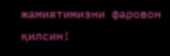жамиятимизни фаровон қилсин!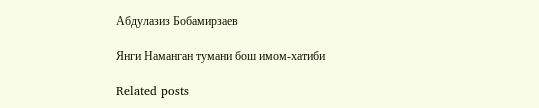Абдулазиз Бобамирзаев

Янги Наманган тумани бош имом-хатиби

Related posts